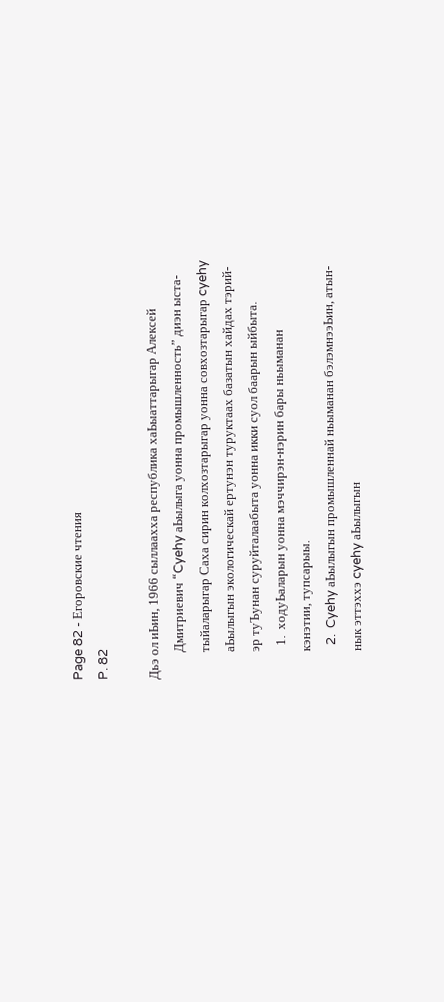Page 82 - Егоровские чтения
P. 82

Дьэ ол иЬин, 1966 сыллаахха республика хаЬыаттарыгар Алексей
         Дмитриевич “Cyehy аЬылыга уонна промышленность” диэн ыста-
         тыйаларыгар Саха сирин колхозтарыгар уонна совхозтарыгар cyehy
         аЬылыгын экологическай ертунэн туруктаах базатын хайдах тэрий-
         эр туЪунан суруйталаабыта уонна икки суол баарын ыйбыта.
           1.  ходуЬаларын уонна мэччирэн-нэрин бары ньыманан
         кэнэтии, тупсарыы.
           2.  Cyehy аЬылыгын промышленнай ньыманан бэлэмнээЬин, атын-
         нык эттэххэ cyehy аЬылыгын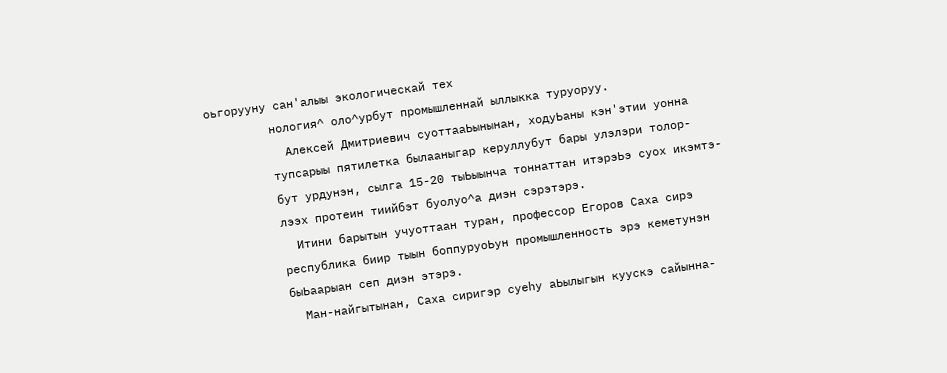оьгорууну сан'алыы экологическай тех
         нология^ оло^урбут промышленнай ыллыкка туруоруу.
           Алексей Дмитриевич суоттааЬынынан, ходуЬаны кэн'этии уонна
         тупсарыы пятилетка былааныгар керуллубут бары улэлэри толор-
         бут урдунэн, сылга 15-20 тыЬыынча тоннаттан итэрэЬэ суох икэмтэ-
         лээх протеин тиийбэт буолуо^а диэн сэрэтэрэ.
           Итини барытын учуоттаан туран, профессор Егоров Саха сирэ
         республика биир тыын боппуруоЬун промышленность эрэ кеметунэн
         быЬаарыан сеп диэн этэрэ.
           Ман-найгытынан, Саха сиригэр cyehy аЬылыгын куускэ сайынна-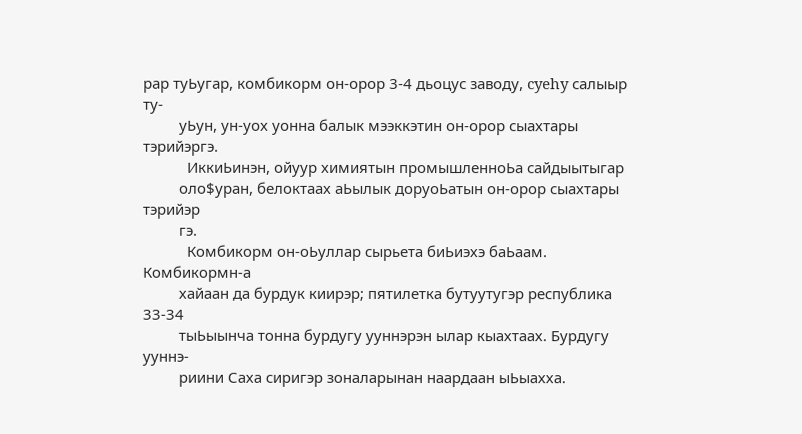рар туЬугар, комбикорм он-орор 3-4 дьоцус заводу, cyehy салыыр ту-
         уЬун, ун-уох уонна балык мээккэтин он-орор сыахтары тэрийэргэ.
           ИккиЬинэн, ойуур химиятын промышленноЬа сайдыытыгар
         оло$уран, белоктаах аЬылык доруоЬатын он-орор сыахтары тэрийэр
         гэ.
           Комбикорм он-оЬуллар сырьета биЬиэхэ баЬаам. Комбикормн-а
         хайаан да бурдук киирэр; пятилетка бутуутугэр республика 33-34
         тыЬыынча тонна бурдугу ууннэрэн ылар кыахтаах. Бурдугу ууннэ-
         риини Саха сиригэр зоналарынан наардаан ыЬыахха.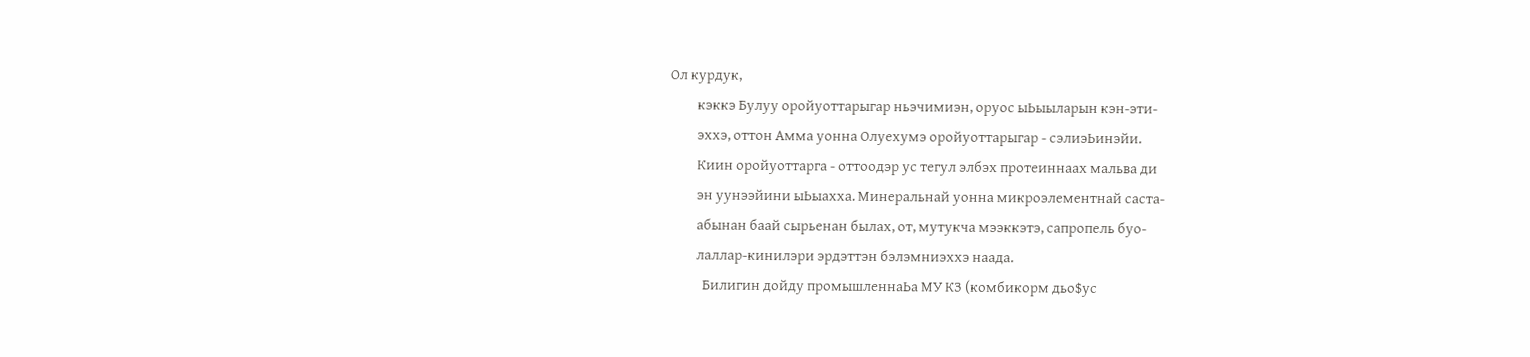Ол курдук,
         кэккэ Булуу оройуоттарыгар ньэчимиэн, оруос ыЬыыларын кэн-эти-
         эххэ, оттон Амма уонна Олуехумэ оройуоттарыгар - сэлиэЬинэйи.
         Киин оройуоттарга - оттоодэр ус тегул элбэх протеиннаах мальва ди
         эн уунээйини ыЬыахха. Минеральнай уонна микроэлементнай саста-
         абынан баай сырьенан былах, от, мутукча мээккэтэ, сапропель буо-
         лаллар-кинилэри эрдэттэн бэлэмниэххэ наада.
           Билигин дойду промышленнаЬа МУ КЗ (комбикорм дьо$ус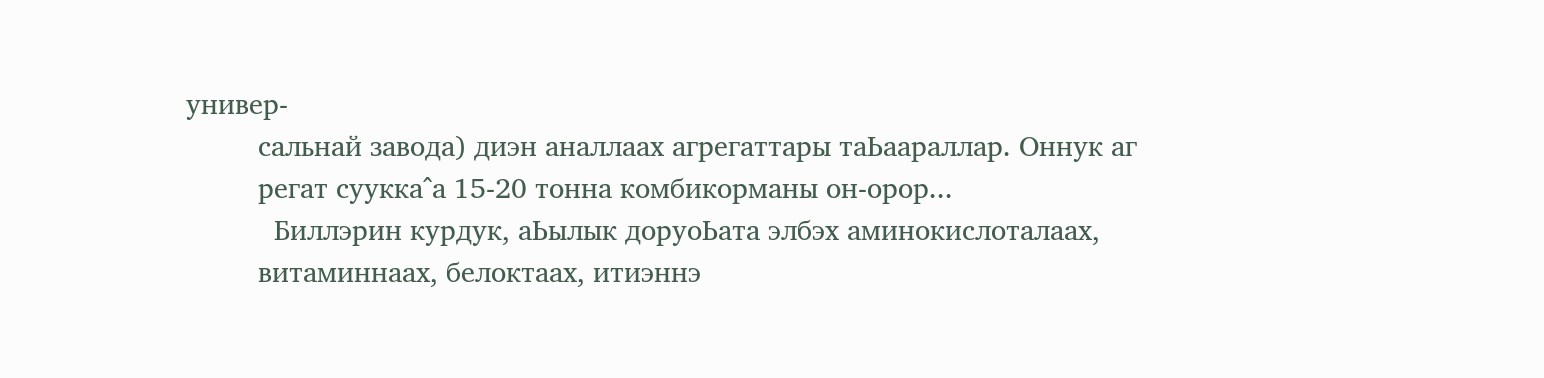универ-
         сальнай завода) диэн аналлаах агрегаттары таЬаараллар. Оннук аг
         регат суукка^а 15-20 тонна комбикорманы он-орор...
           Биллэрин курдук, аЬылык доруоЬата элбэх аминокислоталаах,
         витаминнаах, белоктаах, итиэннэ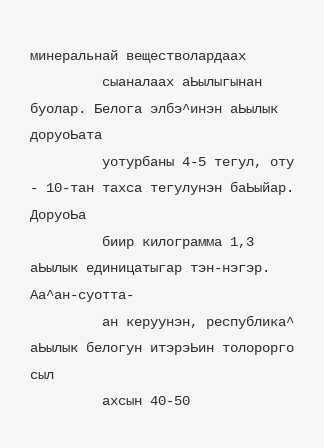минеральнай веществолардаах
         сыаналаах аЬылыгынан буолар. Белога элбэ^инэн аЬылык доруоЬата
         уотурбаны 4-5 тегул, оту - 10-тан тахса тегулунэн баЬыйар. ДоруоЬа
         биир килограмма 1,3 аЬылык единицатыгар тэн-нэгэр. Аа^ан-суотта-
         ан керуунэн, республика^ аЬылык белогун итэрэЬин толорорго сыл
         ахсын 40-50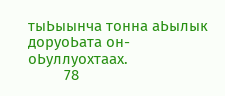тыЬыынча тонна аЬылык доруоЬата он-оЬуллуохтаах.
         78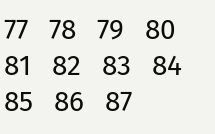77   78   79   80   81   82   83   84   85   86   87